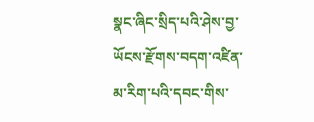སྣང་ཞིང་སྲིད་པའི་ཤེས་བྱ་ཡོངས་རྫོགས་བདག་འཛིན་མ་རིག་པའི་དབང་གིས་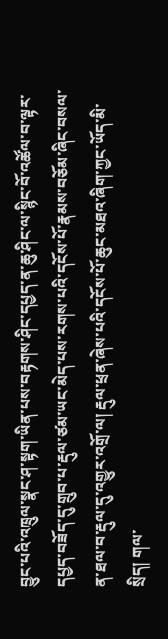བྱུང་པའི་འཁྲུལ་སྣང་ཤ་སྟག་ཡིན་པས་བརྟགས་ཤིང་དཔྱད་ན་ཆུ་ཤིང་ལ་སྙིང་བོ་འཚོལ་བ་ལྟར་དཔྱད་བཟོད་དུ་གྲུབ་པ་རྡུལ་ཙམ་ཡང་མེད་པས་རགས་པའི་དངོས་པོ་རྣམས་བཅོམ་ཞིང་བསལ་ན་ཐལ་བ་རྡུལ་དུ་འགྱུར་འགྲོ་ལ། རྡུལ་ཕྲན་ཞེས་པའི་དངོས་པོ་ཆུང་མཐའ་ཞིག་ཀྱང་ཡོད་མི་སྲིད། གལ་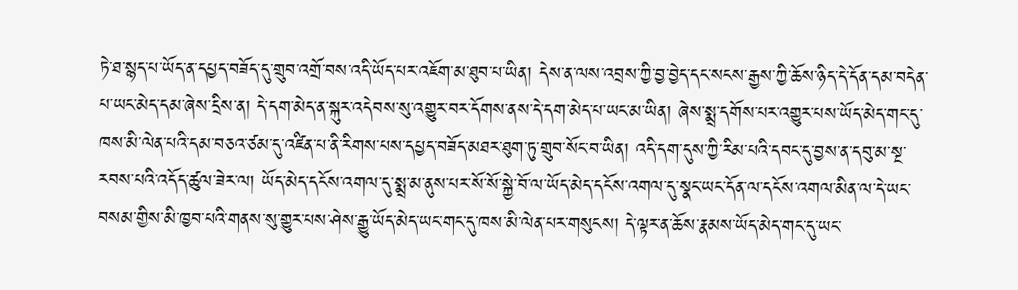ཏེ་ཐ་སྙད་པ་ཡོད་ན་དཔྱད་བཟོད་དུ་གྲུབ་འགྲོ་བས་འདི་ཡོད་པར་འཇོག་མ་ཐུབ་པ་ཡིན། དེས་ན་ལས་འབྲས་ཀྱི་བྱ་བྱེད་དང་སངས་རྒྱས་ཀྱི་ཆོས་ཉིད་དེ་དོན་དམ་བདེན་པ་ཡང་མེད་དམ་ཞེས་དྲིས་ན། དེ་དག་མེད་ན་སྐུར་འདེབས་སུ་འགྱུར་བར་དོགས་ནས་དེ་དག་མེད་པ་ཡང་མ་ཡིན། ཞེས་སྨྲ་དགོས་པར་འགྱུར་པས་ཡོད་མེད་གང་དུ་ཁས་མི་ལེན་པའི་དམ་བཅའ་ཙམ་དུ་འཛིན་པ་ནི་རིགས་པས་དཔྱད་བཟོད་མཐར་ཐུག་ཏུ་གྲུབ་སོང་བ་ཡིན། འདི་དག་དུས་ཀྱི་རིམ་པའི་དབང་དུ་བྱས་ན་དབུ་མ་སྔ་རབས་པའི་འདོད་ཚུལ་ཟེར་ལ། ཡོད་མེད་དངོས་འགལ་དུ་སྨྲ་མ་ནུས་པར་སོ་སོ་སྐྱེ་བོ་ལ་ཡོད་མེད་དངོས་འགལ་དུ་སྣང་ཡང་དོན་ལ་དངོས་འགལ་མིན་ལ་དེ་ཡང་བསམ་གྱིས་མི་ཁྱབ་པའི་གནས་སུ་གྱུར་པས་ཤེས་རྒྱུ་ཡོད་མེད་ཡང་གང་དུ་ཁས་མི་ལེན་པར་གསུངས། དེ་ལྟར་ན་ཆོས་རྣམས་ཡོད་མེད་གང་དུ་ཡང་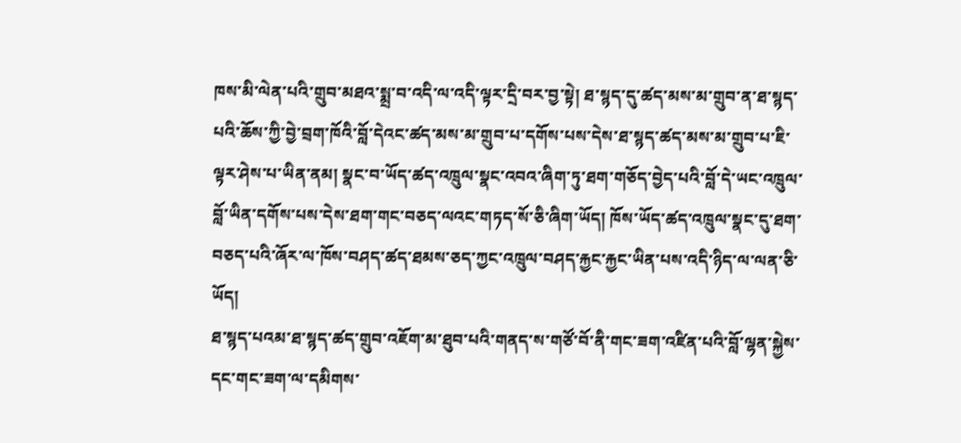ཁས་མི་ལེན་པའི་གྲུབ་མཐའ་སྨྲ་བ་འདི་ལ་འདི་ལྟར་དྲི་བར་བྱ་སྟེ། ཐ་སྙད་དུ་ཚད་མས་མ་གྲུབ་ན་ཐ་སྙད་པའི་ཆོས་ཀྱི་བྱེ་བྲག་ཁོའི་བློ་དེའང་ཚད་མས་མ་གྲུབ་པ་དགོས་པས་དེས་ཐ་སྙད་ཚད་མས་མ་གྲུབ་པ་ཇི་ལྟར་ཤེས་པ་ཡིན་ནམ། སྣང་བ་ཡོད་ཚད་འཁྲུལ་སྣང་འབའ་ཞིག་ཏུ་ཐག་གཅོད་བྱེད་པའི་བློ་དེ་ཡང་འཁྲུལ་བློ་ཡིན་དགོས་པས་དེས་ཐག་གང་བཅད་ལའང་གཏད་སོ་ཅི་ཞིག་ཡོད། ཁོས་ཡོད་ཚད་འཁྲུལ་སྣང་དུ་ཐག་བཅད་པའི་ཞོར་ལ་ཁོས་བཤད་ཚད་ཐམས་ཅད་ཀྱང་འཁྲུལ་བཤད་རྐྱང་རྐྱང་ཡིན་པས་འདི་ཉིད་ལ་ལན་ཅི་ཡོད།
ཐ་སྙད་པའམ་ཐ་སྙད་ཚད་གྲུབ་འཇོག་མ་ཐུབ་པའི་གནད་ས་གཙོ་བོ་ནི་གང་ཟག་འཛིན་པའི་བློ་ལྷན་སྐྱེས་དང་གང་ཟག་ལ་དམིགས་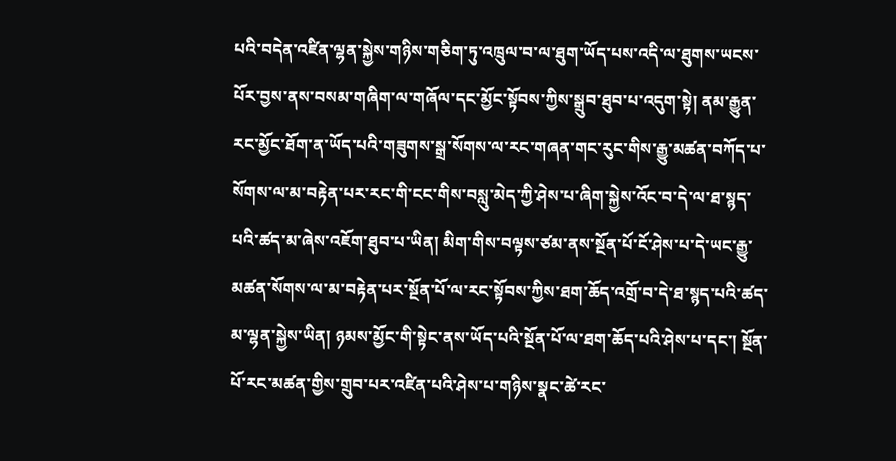པའི་བདེན་འཛིན་ལྷན་སྐྱེས་གཉིས་གཅིག་ཏུ་འཁྲུལ་བ་ལ་ཐུག་ཡོད་པས་འདི་ལ་ཐུགས་ཡངས་པོར་བྱས་ནས་བསམ་གཞིག་ལ་གཞོལ་དང་མྱོང་སྟོབས་ཀྱིས་སྒྲུབ་ཐུབ་པ་འདུག་སྟེ། ནམ་རྒྱུན་རང་མྱོང་ཐོག་ན་ཡོད་པའི་གཟུགས་སྒྲ་སོགས་ལ་རང་གཞན་གང་རུང་གིས་རྒྱུ་མཚན་བཀོད་པ་སོགས་ལ་མ་བརྟེན་པར་རང་གི་ངང་གིས་བསླུ་མེད་ཀྱི་ཤེས་པ་ཞིག་སྐྱེས་འོང་བ་དེ་ལ་ཐ་སྙད་པའི་ཚད་མ་ཞེས་འཇོག་ཐུབ་པ་ཡིན། མིག་གིས་བལྟས་ཙམ་ནས་སྔོན་པོ་ངོ་ཤེས་པ་དེ་ཡང་རྒྱུ་མཚན་སོགས་ལ་མ་བརྟེན་པར་སྔོན་པོ་ལ་རང་སྟོབས་ཀྱིས་ཐག་ཆོད་འགྲོ་བ་དེ་ཐ་སྙད་པའི་ཚད་མ་ལྷན་སྐྱེས་ཡིན། ཉམས་མྱོང་གི་སྟེང་ནས་ཡོད་པའི་སྔོན་པོ་ལ་ཐག་ཆོད་པའི་ཤེས་པ་དང་། སྔོན་པོ་རང་མཚན་གྱིས་གྲུབ་པར་འཛིན་པའི་ཤེས་པ་གཉིས་སྣང་ཚེ་རང་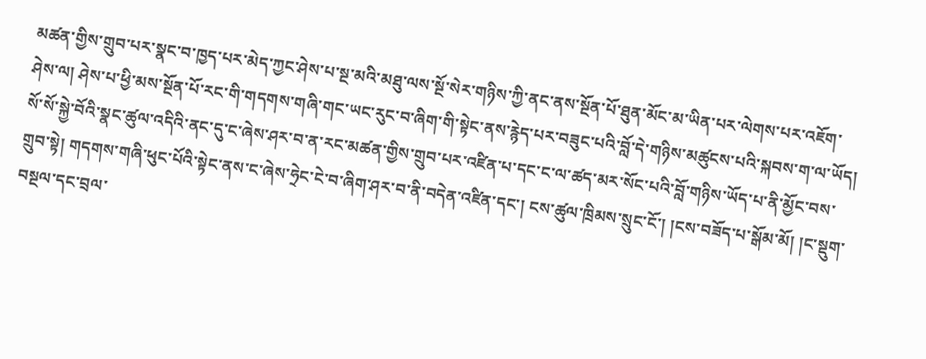མཚན་གྱིས་གྲུབ་པར་སྣང་བ་ཁྱད་པར་མེད་ཀྱང་ཤེས་པ་སྔ་མའི་མཐུ་ལས་སྔོ་སེར་གཉིས་ཀྱི་ནང་ནས་སྔོན་པོ་ཐུན་མོང་མ་ཡིན་པར་ལེགས་པར་འཇོག་ཤེས་ལ། ཤེས་པ་ཕྱི་མས་སྔོན་པོ་རང་གི་གདགས་གཞི་གང་ཡང་རུང་བ་ཞིག་གི་སྟེང་ནས་རྙེད་པར་བཟུང་པའི་བློ་དེ་གཉིས་མཚུངས་པའི་སྐབས་ག་ལ་ཡོད། སོ་སོ་སྐྱེ་བོའི་སྣང་ཚུལ་འདིའི་ནང་དུ་ང་ཞེས་ཤར་བ་ན་རང་མཚན་གྱིས་གྲུབ་པར་འཛིན་པ་དང་ང་ལ་ཚད་མར་སོང་པའི་བློ་གཉིས་ཡོད་པ་ནི་མྱོང་བས་གྲུབ་སྟེ། གདགས་གཞི་ཕུང་པོའི་སྟེང་ནས་ང་ཞེས་ཧྲེང་ངེ་བ་ཞིག་ཤར་བ་ནི་བདེན་འཛིན་དང་། ངས་ཚུལ་ཁྲིམས་སྲུང་ངོ་། །ངས་བཟོད་པ་སྒོམ་མོ། །ང་སྡུག་བསྔལ་དང་བྲལ་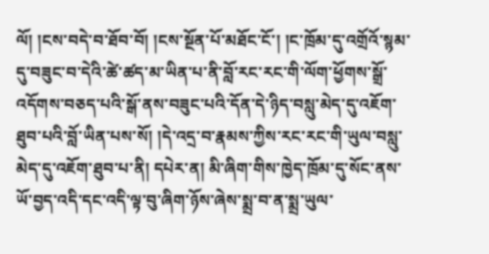ལོ། །ངས་བདེ་བ་ཐོབ་བོ། །ངས་སྔོན་པོ་མཐོང་ངོ་། །ང་ཁྲོམ་དུ་འགྲོའོ་སྙམ་དུ་བཟུང་བ་དེའི་ཚེ་ཚད་མ་ཡིན་པ་ནི་བློ་རང་རང་གི་ལོག་ཕྱོགས་སྒྲོ་འདོགས་བཅད་པའི་སྒོ་ནས་བཟུང་པའི་དོན་དེ་ཉིད་བསླུ་མེད་དུ་འཇོག་ཐུབ་པའི་བློ་ཡིན་པས་སོ། །དེ་འདྲ་བ་རྣམས་ཀྱིས་རང་རང་གི་ཡུལ་བསླུ་མེད་དུ་འཇོག་ཐུབ་པ་ནི། དཔེར་ན། མི་ཞིག་གིས་ཁྱེད་ཁྲོམ་དུ་སོང་ནས་ཡོ་བྱད་འདི་དང་འདི་ལྟ་བུ་ཞིག་ཉོས་ཞེས་སྨྲ་བ་ན་སྨྲ་ཡུལ་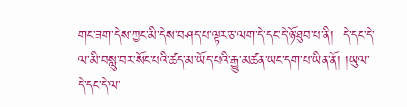གང་ཟག་དེས་ཀྱང་མི་དེས་བཤད་པ་ལྟར་ཅ་ལག་དེ་དང་དེ་ཉོ་ཐུབ་པ་ནི།  དེ་དང་དེ་ལ་མི་བསླུ་བར་སོང་པའི་ཚད་མ་ཡོད་པའི་རྒྱུ་མཚན་ཡང་དག་པ་ཡིན་ནོ། །ཡུལ་དེ་དང་དེ་ལ་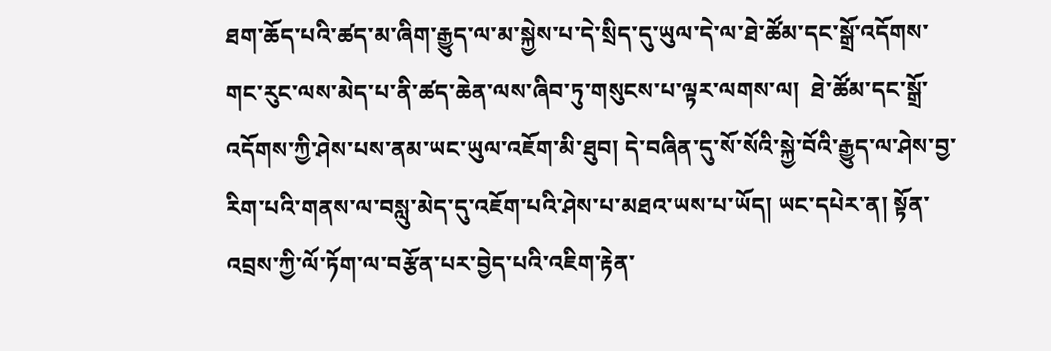ཐག་ཆོད་པའི་ཚད་མ་ཞིག་རྒྱུད་ལ་མ་སྐྱེས་པ་དེ་སྲིད་དུ་ཡུལ་དེ་ལ་ཐེ་ཚོམ་དང་སྒྲོ་འདོགས་གང་རུང་ལས་མེད་པ་ནི་ཚད་ཆེན་ལས་ཞིབ་ཏུ་གསུངས་པ་ལྟར་ལགས་ལ།  ཐེ་ཚོམ་དང་སྒྲོ་འདོགས་ཀྱི་ཤེས་པས་ནམ་ཡང་ཡུལ་འཇོག་མི་ཐུབ། དེ་བཞིན་དུ་སོ་སོའི་སྐྱེ་བོའི་རྒྱུད་ལ་ཤེས་བྱ་རིག་པའི་གནས་ལ་བསླུ་མེད་དུ་འཇོག་པའི་ཤེས་པ་མཐའ་ཡས་པ་ཡོད། ཡང་དཔེར་ན། སྟོན་འབྲས་ཀྱི་ལོ་ཏོག་ལ་བརྩོན་པར་བྱེད་པའི་འཇིག་རྟེན་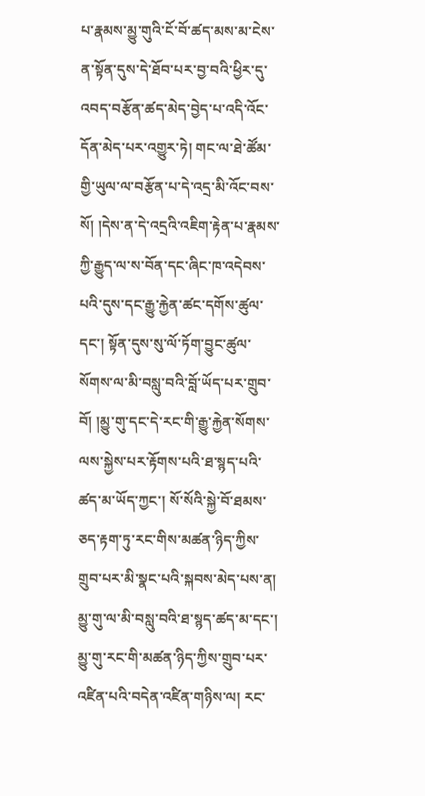པ་རྣམས་མྱུ་གུའི་ངོ་བོ་ཚད་མས་མ་ངེས་ན་སྟོན་དུས་དེ་ཐོབ་པར་བྱ་བའི་ཕྱིར་དུ་འབད་བརྩོན་ཚད་མེད་བྱེད་པ་འདི་འོང་དོན་མེད་པར་འགྱུར་ཏེ། གང་ལ་ཐེ་ཚོམ་གྱི་ཡུལ་ལ་བརྩོན་པ་དེ་འདྲ་མི་འོང་བས་སོ། །དེས་ན་དེ་འདྲའི་འཇིག་རྟེན་པ་རྣམས་ཀྱི་རྒྱུད་ལ་ས་བོན་དང་ཞིང་ཁ་འདེབས་པའི་དུས་དང་རྒྱུ་རྐྱེན་ཚང་དགོས་ཚུལ་དང་། སྟོན་དུས་སུ་ལོ་ཏོག་བྱུང་ཚུལ་སོགས་ལ་མི་བསླུ་བའི་བློ་ཡོད་པར་གྲུབ་བོ། །མྱུ་གུ་དང་དེ་རང་གི་རྒྱུ་རྐྱེན་སོགས་ལས་སྐྱེས་པར་རྟོགས་པའི་ཐ་སྙད་པའི་ཚད་མ་ཡོད་ཀྱང་། སོ་སོའི་སྐྱེ་བོ་ཐམས་ཅད་རྟག་ཏུ་རང་གིས་མཚན་ཉིད་ཀྱིས་གྲུབ་པར་མི་སྣང་པའི་སྐབས་མེད་པས་ན། མྱུ་གུ་ལ་མི་བསླུ་བའི་ཐ་སྙད་ཚད་མ་དང་། མྱུ་གུ་རང་གི་མཚན་ཉིད་ཀྱིས་གྲུབ་པར་འཛིན་པའི་བདེན་འཛིན་གཉིས་ལ། རང་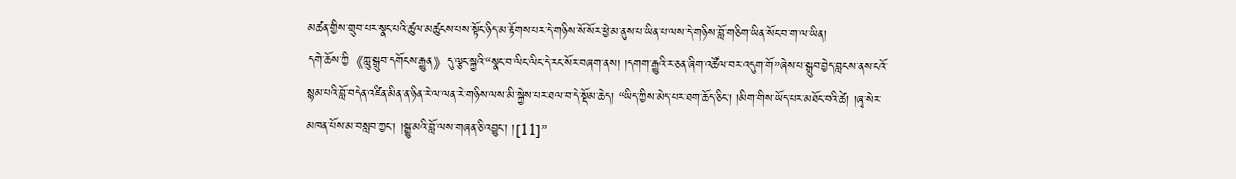མཚན་གྱིས་གྲུབ་པར་སྣང་པའི་ཚུལ་མཚུངས་པས་སྟོང་ཉིད་མ་རྟོགས་པར་དེ་གཉིས་སོ་སོར་ཕྱེ་མ་ནུས་པ་ཡིན་པ་ལས་དེ་གཉིས་བློ་གཅིག་ཡིན་སོང་བ་ག་ལ་ཡིན།
དགེ་ཆོས་ཀྱི《ཀླུ་སྒྲུབ་དགོངས་རྒྱུན》དུ་ལྕང་སྐྱའི་“སྣང་བ་ལིང་ལིང་དེ་རང་སོར་བཞག་ནས། །དགག་རྒྱུའི་ར་ཅན་ཞིག་འཚོལ་བར་འདུག་གོ”ཞེས་པ་སྒྲུབ་བྱེད་བླངས་ནས་ངའོ་སྙམ་པའི་བློ་བདེན་འཛིན་མིན་ན་ཉིན་རེ་ལ་ལན་རེ་གཉིས་ལས་མི་སྐྱེས་པར་ཐལ་བ་དེ་སྡོམ་ཆེད། “ཡིད་ཀྱིས་མེད་པར་ཐག་ཆོད་ཅིང་། །མིག་གིས་ཡོད་པར་མཐོང་བའི་ཚེ། །ཞྭ་སེར་མཁན་པོས་མ་བསླབ་ཀྱང་། །སྒྱུ་མའི་བློ་ལས་གཞན་ཅི་འབྱུང་། །[11]”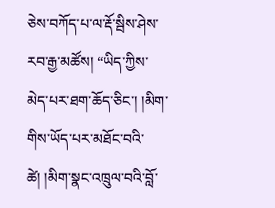ཅེས་བཀོད་པ་ལ་རྡོ་སྦིས་ཤེས་རབ་རྒྱ་མཚོས། “ཡིད་ཀྱིས་མེད་པར་ཐག་ཆོད་ཅིང་། །མིག་གིས་ཡོད་པར་མཐོང་བའི་ཚེ། །མིག་སྣང་འཁྲུལ་བའི་བློ་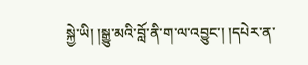སྐྱེ་ཡི། །སྒྱུ་མའི་བློ་ནི་ག་ལ་འབྱུང་། །དཔེར་ན་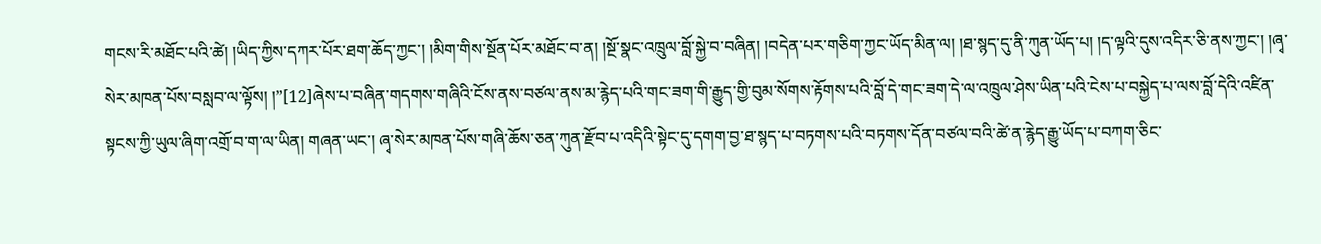གངས་རི་མཐོང་པའི་ཚེ། །ཡིད་ཀྱིས་དཀར་པོར་ཐག་ཆོད་ཀྱང་། །མིག་གིས་སྔོན་པོར་མཐོང་བ་ན། །སྔོ་སྣང་འཁྲུལ་བློ་སྐྱེ་བ་བཞིན། །བདེན་པར་གཅིག་ཀྱང་ཡོད་མིན་ལ། །ཐ་སྙད་དུ་ནི་ཀུན་ཡོད་པ། །ད་ལྟའི་དུས་འདིར་ཅི་ནས་ཀྱང་། །ཞྭ་སེར་མཁན་པོས་བསླབ་ལ་ལྟོས། །”[12]ཞེས་པ་བཞིན་གདགས་གཞིའི་ངོས་ནས་བཙལ་ནས་མ་རྙེད་པའི་གང་ཟག་གི་རྒྱུད་གྱི་བུམ་སོགས་རྟོགས་པའི་བློ་དེ་གང་ཟག་དེ་ལ་འཁྲུལ་ཤེས་ཡིན་པའི་ངེས་པ་བསྐྱེད་པ་ལས་བློ་དེའི་འཛིན་སྟངས་ཀྱི་ཡུལ་ཞིག་འགྲོ་བ་ག་ལ་ཡིན། གཞན་ཡང་། ཞྭ་སེར་མཁན་པོས་གཞི་ཆོས་ཅན་ཀུན་རྫོབ་པ་འདིའི་སྟེང་དུ་དགག་བྱ་ཐ་སྙད་པ་བཏགས་པའི་བཏགས་དོན་བཙལ་བའི་ཚེ་ན་རྙེད་རྒྱུ་ཡོད་པ་བཀག་ཅིང་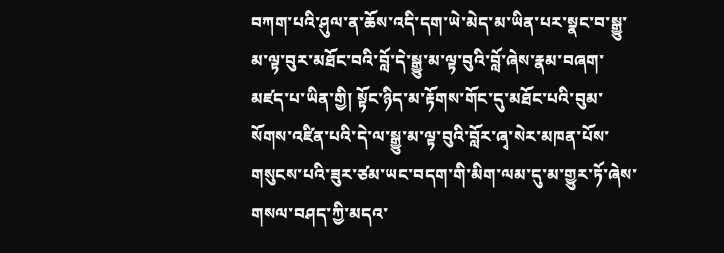བཀག་པའི་ཤུལ་ན་ཆོས་འདི་དག་ཡེ་མེད་མ་ཡིན་པར་སྣང་བ་སྒྱུ་མ་ལྟ་བུར་མཐོང་བའི་བློ་དེ་སྒྱུ་མ་ལྟ་བུའི་བློ་ཞེས་རྣམ་བཞག་མཛད་པ་ཡིན་གྱི། སྟོང་ཉིད་མ་རྟོགས་གོང་དུ་མཐོང་པའི་བུམ་སོགས་འཛིན་པའི་དེ་ལ་སྒྱུ་མ་ལྟ་བུའི་བློར་ཞྭ་སེར་མཁན་པོས་གསུངས་པའི་ཟུར་ཙམ་ཡང་བདག་གི་མིག་ལམ་དུ་མ་གྱུར་ཏོ་ཞེས་གསལ་བཤད་ཀྱི་མདའ་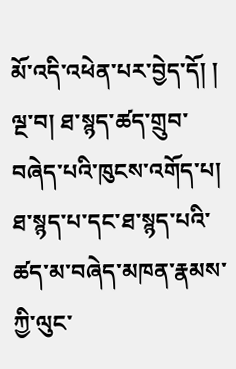མོ་འདི་འཕེན་པར་བྱེད་དོ། །
ལྔ་བ། ཐ་སྙད་ཚད་གྲུབ་བཞེད་པའི་ཁུངས་འགོད་པ།
ཐ་སྙད་པ་དང་ཐ་སྙད་པའི་ཚད་མ་བཞེད་མཁན་རྣམས་ཀྱི་ལུང་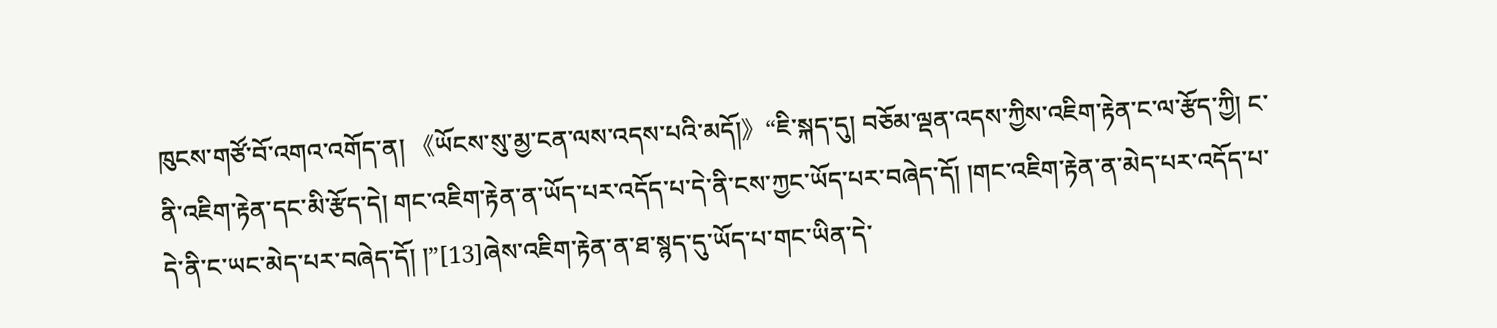ཁུངས་གཙོ་བོ་འགའ་འགོད་ན། 《ཡོངས་སུ་མྱ་ངན་ལས་འདས་པའི་མདོ།》“ཇི་སྐད་དུ། བཅོམ་ལྡན་འདས་ཀྱིས་འཇིག་རྟེན་ང་ལ་རྩོད་ཀྱི། ང་ནི་འཇིག་རྟེན་དང་མི་རྩོད་དེ། གང་འཇིག་རྟེན་ན་ཡོད་པར་འདོད་པ་དེ་ནི་ངས་ཀྱང་ཡོད་པར་བཞེད་དོ། །གང་འཇིག་རྟེན་ན་མེད་པར་འདོད་པ་དེ་ནི་ང་ཡང་མེད་པར་བཞེད་དོ། །”[13]ཞེས་འཇིག་རྟེན་ན་ཐ་སྙད་དུ་ཡོད་པ་གང་ཡིན་དེ་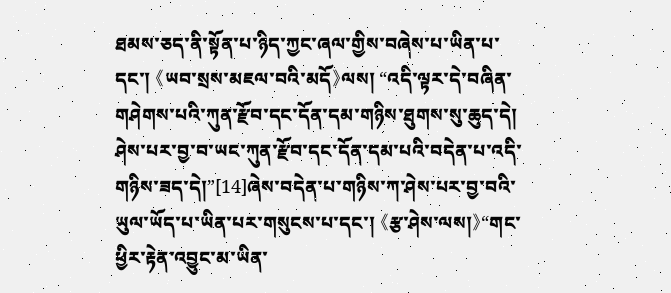ཐམས་ཅད་ནི་སྟོན་པ་ཉིད་ཀྱང་ཞལ་གྱིས་བཞེས་པ་ཡིན་པ་དང་། 《ཡབ་སྲས་མཇལ་བའི་མདོ》ལས། “འདི་ལྟར་དེ་བཞིན་གཤེགས་པའི་ཀུན་རྫོབ་དང་དོན་དམ་གཉིས་ཐུགས་སུ་ཆུད་དེ། ཤེས་པར་བྱ་བ་ཡང་ཀུན་རྫོབ་དང་དོན་དམ་པའི་བདེན་པ་འདི་གཉིས་ཟད་དེ།”[14]ཞེས་བདེན་པ་གཉིས་ཀ་ཤེས་པར་བྱ་བའི་ཡུལ་ཡོད་པ་ཡིན་པར་གསུངས་པ་དང་། 《རྩ་ཤེས་ལས།》“གང་ཕྱིར་རྟེན་འབྱུང་མ་ཡིན་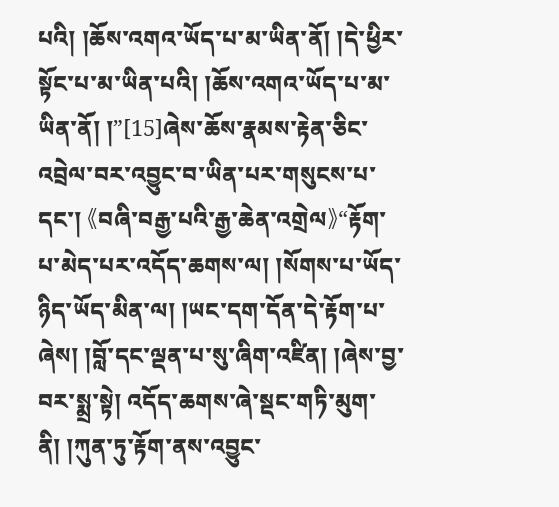པའི། །ཆོས་འགའ་ཡོད་པ་མ་ཡིན་ནོ། །དེ་ཕྱིར་སྟོང་པ་མ་ཡིན་པའི། །ཆོས་འགའ་ཡོད་པ་མ་ཡིན་ནོ། །”[15]ཞེས་ཆོས་རྣམས་རྟེན་ཅིང་འབྲེལ་བར་འབྱུང་བ་ཡིན་པར་གསུངས་པ་དང་། 《བཞི་བརྒྱ་པའི་རྒྱ་ཆེན་འགྲེལ》“རྟོག་པ་མེད་པར་འདོད་ཆགས་ལ། །སོགས་པ་ཡོད་ཉིད་ཡོད་མིན་ལ། །ཡང་དག་དོན་དེ་རྟོག་པ་ཞེས། །བློ་དང་ལྡན་པ་སུ་ཞིག་འཛིན། །ཞེས་བྱ་བར་སྨྲ་སྟེ། འདོད་ཆགས་ཞེ་སྡང་གཏི་མུག་ནི། །ཀུན་ཏུ་རྟོག་ནས་འབྱུང་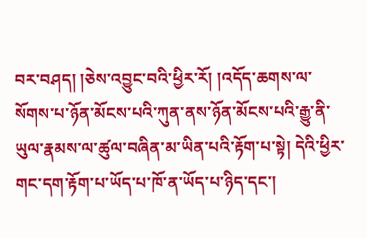བར་བཤད། །ཅེས་འབྱུང་བའི་ཕྱིར་རོ། །འདོད་ཆགས་ལ་སོགས་པ་ཉོན་མོངས་པའི་ཀུན་ནས་ཉོན་མོངས་པའི་རྒྱུ་ནི་ཡུལ་རྣམས་ལ་ཚུལ་བཞིན་མ་ཡིན་པའི་རྟོག་པ་སྟེ། དེའི་ཕྱིར་གང་དག་རྟོག་པ་ཡོད་པ་ཁོ་ན་ཡོད་པ་ཉིད་དང་།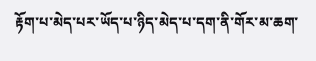རྟོག་པ་མེད་པར་ཡོད་པ་ཉིད་མེད་པ་དག་ནི་གོར་མ་ཆག་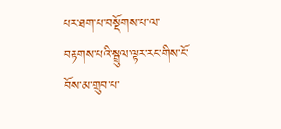པར་ཐག་པ་བསྡོགས་པ་ལ་བརྟགས་པའི་སྦྲུལ་ལྟར་རང་གིས་ངོ་བོས་མ་གྲུབ་པ་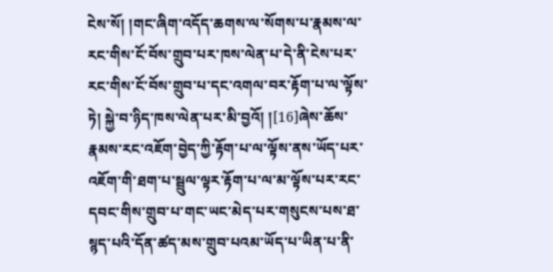ངེས་སོ། །གང་ཞིག་འདོད་ཆགས་ལ་སོགས་པ་རྣམས་ལ་རང་གིས་ངོ་བོས་གྲུབ་པར་ཁས་ལེན་པ་དེ་ནི་ངེས་པར་རང་གིས་ངོ་བོས་གྲུབ་པ་དང་འགལ་བར་རྟོག་པ་ལ་ལྟོས་ཏེ། སྐྱེ་བ་ཉིད་ཁས་ལེན་པར་མི་བྱའོ། །[16]ཞེས་ཆོས་རྣམས་རང་འཇོག་བྱེད་ཀྱི་རྟོག་པ་ལ་ལྟོས་ནས་ཡོད་པར་འཇོག་གི་ཐག་པ་སྦྲུལ་ལྟར་རྟོག་པ་ལ་མ་ལྟོས་པར་རང་དབང་གིས་གྲུབ་པ་གང་ཡང་མེད་པར་གསུངས་པས་ཐ་སྙད་པའི་དོན་ཚད་མས་གྲུབ་པའམ་ཡོད་པ་ཡིན་པ་ནི་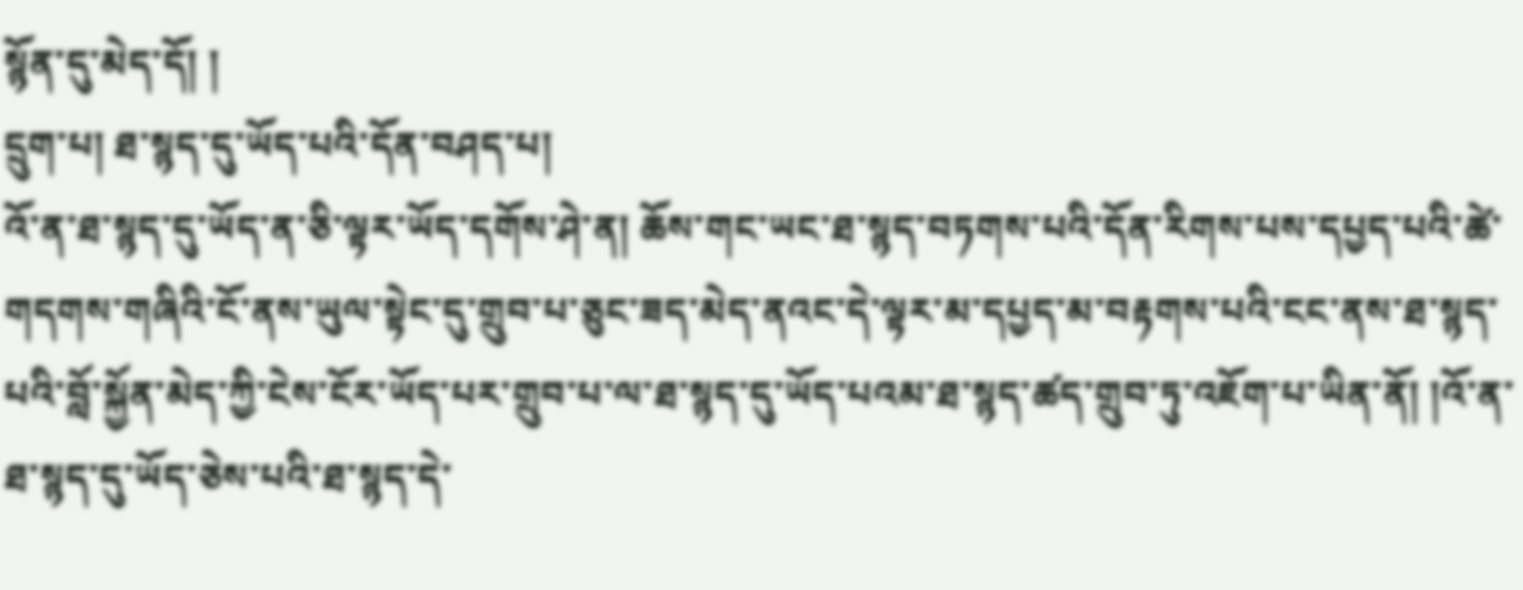སྙོན་དུ་མེད་དོ། །
དྲུག་པ། ཐ་སྙད་དུ་ཡོད་པའི་དོན་བཤད་པ།
འོ་ན་ཐ་སྙད་དུ་ཡོད་ན་ཅི་ལྟར་ཡོད་དགོས་ཤེ་ན། ཆོས་གང་ཡང་ཐ་སྙད་བཏགས་པའི་དོན་རིགས་པས་དཔྱད་པའི་ཚེ་གདགས་གཞིའི་ངོ་ནས་ཡུལ་སྟེང་དུ་གྲུབ་པ་ཅུང་ཟད་མེད་ནའང་དེ་ལྟར་མ་དཔྱད་མ་བརྟགས་པའི་ངང་ནས་ཐ་སྙད་པའི་བློ་སྐྱོན་མེད་ཀྱི་ངེས་ངོར་ཡོད་པར་གྲུབ་པ་ལ་ཐ་སྙད་དུ་ཡོད་པའམ་ཐ་སྙད་ཚད་གྲུབ་ཏུ་འཇོག་པ་ཡིན་ནོ། །འོ་ན་ཐ་སྙད་དུ་ཡོད་ཅེས་པའི་ཐ་སྙད་དེ་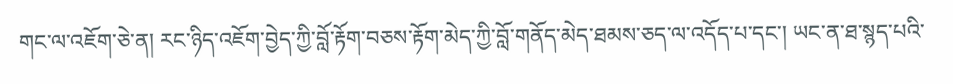གང་ལ་འཇོག་ཅེ་ན། རང་ཉིད་འཇོག་བྱེད་ཀྱི་བློ་རྟོག་བཅས་རྟོག་མེད་ཀྱི་བློ་གནོད་མེད་ཐམས་ཅད་ལ་འདོད་པ་དང་། ཡང་ན་ཐ་སྙད་པའི་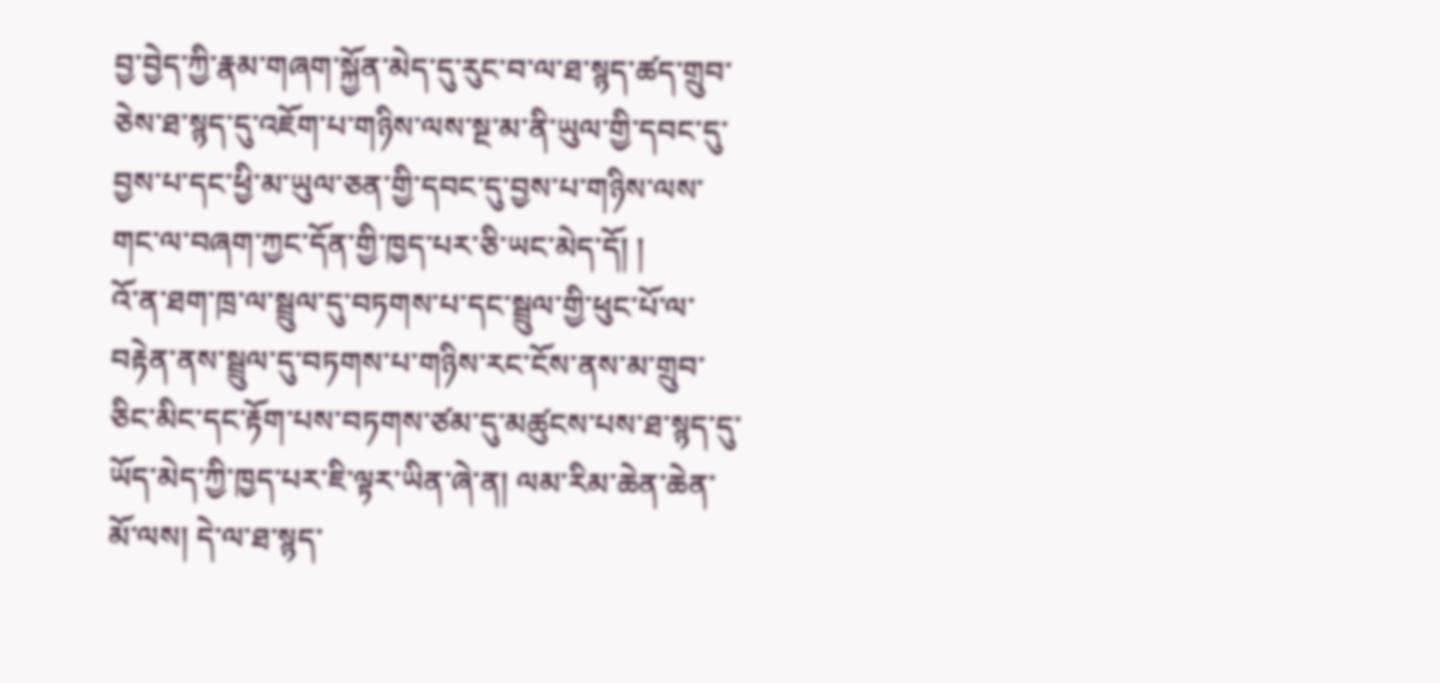བྱ་བྱེད་ཀྱི་རྣམ་གཞག་སྐྱོན་མེད་དུ་རུང་བ་ལ་ཐ་སྙད་ཚད་གྲུབ་ཅེས་ཐ་སྙད་དུ་འཇོག་པ་གཉིས་ལས་སྔ་མ་ནི་ཡུལ་གྱི་དབང་དུ་བྱས་པ་དང་ཕྱི་མ་ཡུལ་ཅན་གྱི་དབང་དུ་བྱས་པ་གཉིས་ལས་གང་ལ་བཞག་ཀྱང་དོན་གྱི་ཁྱད་པར་ཅི་ཡང་མེད་དོ། །
འོ་ན་ཐག་ཁྲ་ལ་སྦྲུལ་དུ་བཏགས་པ་དང་སྦྲུལ་གྱི་ཕུང་པོ་ལ་བརྟེན་ནས་སྦྲུལ་དུ་བཏགས་པ་གཉིས་རང་ངོས་ནས་མ་གྲུབ་ཅིང་མིང་དང་རྟོག་པས་བཏགས་ཙམ་དུ་མཚུངས་པས་ཐ་སྙད་དུ་ཡོད་མེད་ཀྱི་ཁྱད་པར་ཇི་ལྟར་ཡིན་ཞེ་ན། ལམ་རིམ་ཆེན་ཆེན་མོ་ལས། དེ་ལ་ཐ་སྙད་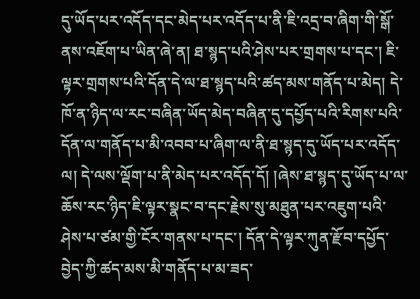དུ་ཡོད་པར་འདོད་དང་མེད་པར་འདོད་པ་ནི་ཇི་འདྲ་བ་ཞིག་གི་སྒོ་ནས་འཇོག་པ་ཡིན་ཞེ་ན། ཐ་སྙད་པའི་ཤེས་པར་གྲགས་པ་དང་། ཇི་ལྟར་གྲགས་པའི་དོན་དེ་ལ་ཐ་སྙད་པའི་ཚད་མས་གནོད་པ་མེད། དེ་ཁོ་ན་ཉིད་ལ་རང་བཞིན་ཡོད་མེད་བཞིན་དུ་དཔྱོད་པའི་རིགས་པའི་དོན་ལ་གནོད་པ་མི་འབབ་པ་ཞིག་ལ་ནི་ཐ་སྙད་དུ་ཡོད་པར་འདོད་ལ། དེ་ལས་ལྡོག་པ་ནི་མེད་པར་འདོད་དོ། །ཞེས་ཐ་སྙད་དུ་ཡོད་པ་ལ་ཆོས་རང་ཉིད་ཇི་ལྟར་སྣང་བ་དང་རྗེས་སུ་མཐུན་པར་འཇུག་པའི་ཤེས་པ་ཙམ་གྱི་ངོར་གནས་པ་དང་། དོན་དེ་ལྟར་ཀུན་རྫོབ་དཔྱོད་བྱེད་ཀྱི་ཚད་མས་མི་གནོད་པ་མ་ཟད་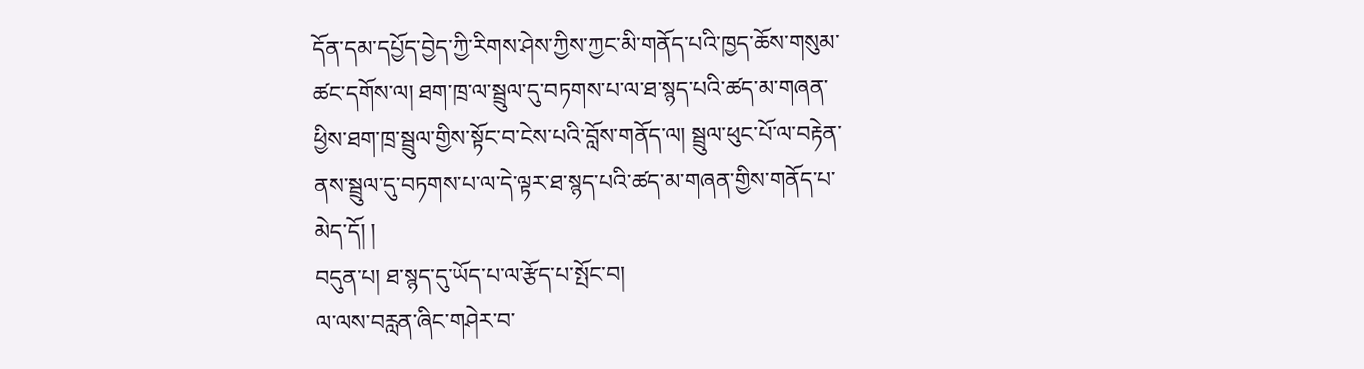དོན་དམ་དཔྱོད་བྱེད་ཀྱི་རིགས་ཤེས་ཀྱིས་ཀྱང་མི་གནོད་པའི་ཁྱད་ཆོས་གསུམ་ཚང་དགོས་ལ། ཐག་ཁྲ་ལ་སྦྲུལ་དུ་བཏགས་པ་ལ་ཐ་སྙད་པའི་ཚད་མ་གཞན་ཕྱིས་ཐག་ཁྲ་སྦྲུལ་གྱིས་སྟོང་བ་ངེས་པའི་བློས་གནོད་ལ། སྦྲུལ་ཕུང་པོ་ལ་བརྟེན་ནས་སྦྲུལ་དུ་བཏགས་པ་ལ་དེ་ལྟར་ཐ་སྙད་པའི་ཚད་མ་གཞན་གྱིས་གནོད་པ་མེད་དོ། །
བདུན་པ། ཐ་སྙད་དུ་ཡོད་པ་ལ་རྩོད་པ་སྤོང་བ།
ལ་ལས་བརླན་ཞིང་གཤེར་བ་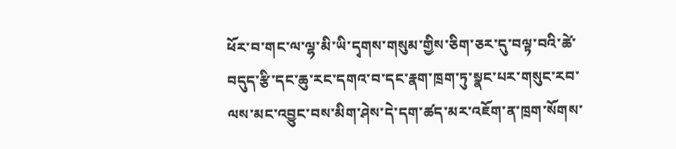ཕོར་བ་གང་ལ་ལྷ་མི་ཡི་དྭགས་གསུམ་གྱིས་ཅིག་ཅར་དུ་བལྟ་བའི་ཚེ་བདུད་རྩི་དང་ཆུ་རང་དགའ་བ་དང་རྣག་ཁྲག་ཏུ་སྣང་པར་གསུང་རབ་ལས་མང་འབྱུང་བས་མིག་ཤེས་དེ་དག་ཚད་མར་འཇོག་ན་ཁྲག་སོགས་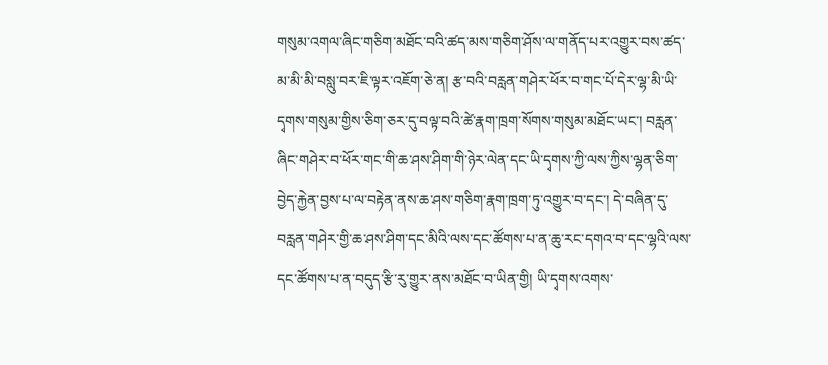གསུམ་འགལ་ཞིང་གཅིག་མཐོང་བའི་ཚད་མས་གཅིག་ཤོས་ལ་གནོད་པར་འགྱུར་བས་ཚད་མ་མི་མི་བསླུ་བར་ཇི་ལྟར་འཇོག་ཅེ་ན། རྩ་བའི་བརླན་གཤེར་ཕོར་བ་གང་པོ་དེར་ལྷ་མི་ཡི་དྭགས་གསུམ་གྱིས་ཅིག་ཅར་དུ་བལྟ་བའི་ཚེ་རྣག་ཁྲག་སོགས་གསུམ་མཐོང་ཡང་། བརླན་ཞིང་གཤེར་བ་ཕོར་གང་གི་ཆ་ཤས་ཤིག་གི་ཉེར་ལེན་དང་ཡི་དྭགས་ཀྱི་ལས་ཀྱིས་ལྷན་ཅིག་བྱེད་རྐྱེན་བྱས་པ་ལ་བརྟེན་ནས་ཆ་ཤས་གཅིག་རྣག་ཁྲག་ཏུ་འགྱུར་བ་དང་། དེ་བཞིན་དུ་བརླན་གཤེར་གྱི་ཆ་ཤས་ཤིག་དང་མིའི་ལས་དང་ཚོགས་པ་ན་ཆུ་རང་དགའ་བ་དང་ལྷའི་ལས་དང་ཚོགས་པ་ན་བདུད་རྩི་རུ་གྱུར་ནས་མཐོང་བ་ཡིན་གྱི། ཡི་དྭགས་འགས་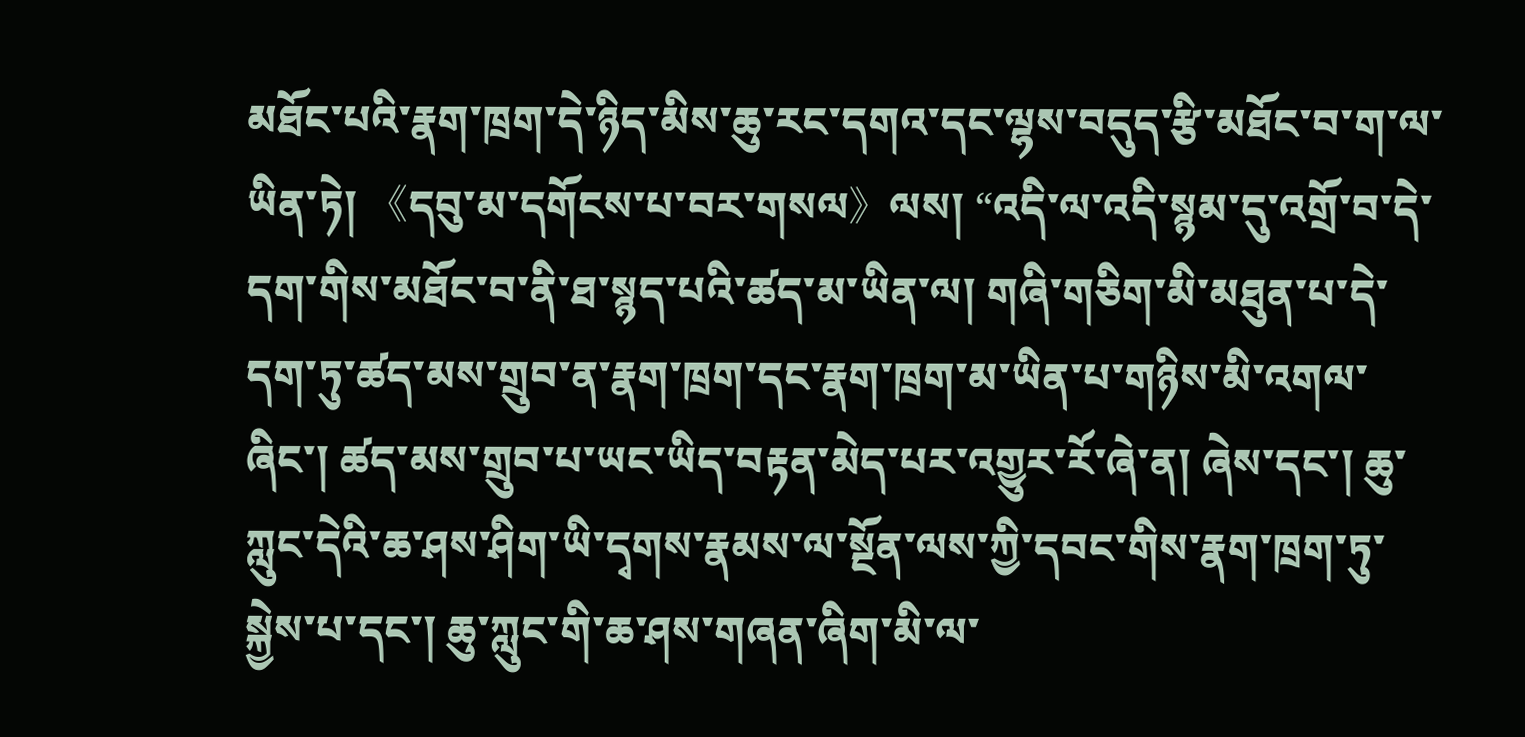མཐོང་པའི་རྣག་ཁྲག་དེ་ཉིད་མིས་ཆུ་རང་དགའ་དང་ལྷས་བདུད་རྩི་མཐོང་བ་ག་ལ་ཡིན་ཏེ། 《དབུ་མ་དགོངས་པ་བར་གསལ》ལས། “འདི་ལ་འདི་སྙམ་དུ་འགྲོ་བ་དེ་དག་གིས་མཐོང་བ་ནི་ཐ་སྙད་པའི་ཚད་མ་ཡིན་ལ། གཞི་གཅིག་མི་མཐུན་པ་དེ་དག་ཏུ་ཚད་མས་གྲུབ་ན་རྣག་ཁྲག་དང་རྣག་ཁྲག་མ་ཡིན་པ་གཉིས་མི་འགལ་ཞིང་། ཚད་མས་གྲུབ་པ་ཡང་ཡིད་བརྟན་མེད་པར་འགྱུར་རོ་ཞེ་ན། ཞེས་དང་། ཆུ་ཀླུང་དེའི་ཆ་ཤས་ཤིག་ཡི་དྭགས་རྣམས་ལ་སྔོན་ལས་ཀྱི་དབང་གིས་རྣག་ཁྲག་ཏུ་སྐྱེས་པ་དང་། ཆུ་ཀླུང་གི་ཆ་ཤས་གཞན་ཞིག་མི་ལ་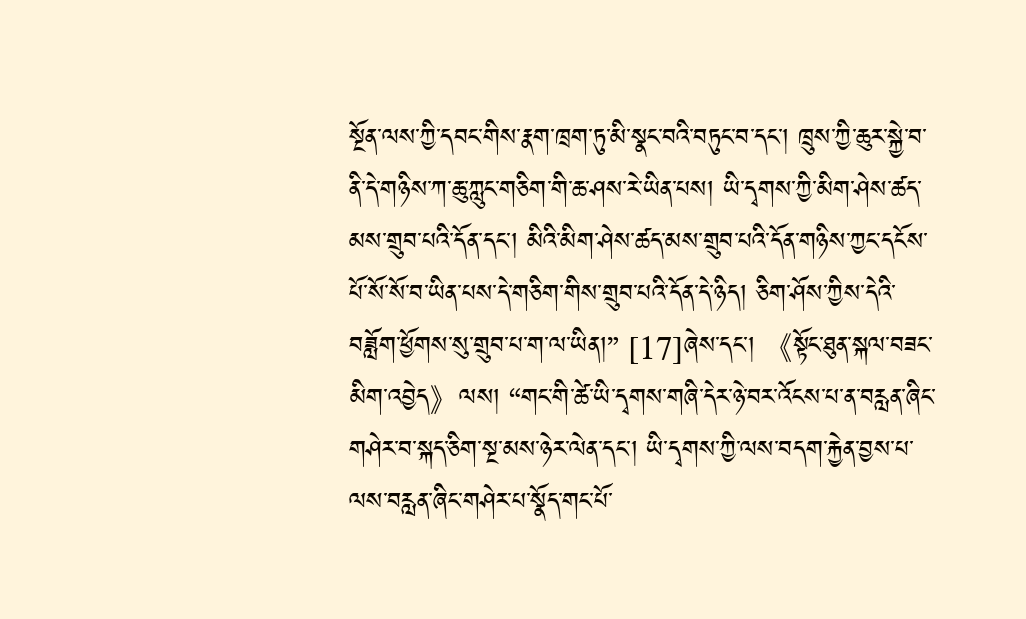སྔོན་ལས་ཀྱི་དབང་གིས་རྣག་ཁྲག་ཏུ་མི་སྣང་བའི་བཏུང་བ་དང་། ཁྲུས་ཀྱི་ཆུར་སྐྱེ་བ་ནི་དེ་གཉིས་ཀ་ཆུ་ཀླུང་གཅིག་གི་ཆ་ཤས་རེ་ཡིན་པས། ཡི་དྭགས་ཀྱི་མིག་ཤེས་ཚད་མས་གྲུབ་པའི་དོན་དང་། མིའི་མིག་ཤེས་ཚད་མས་གྲུབ་པའི་དོན་གཉིས་ཀྱང་དངོས་པོ་སོ་སོ་བ་ཡིན་པས་དེ་གཅིག་གིས་གྲུབ་པའི་དོན་དེ་ཉིད། ཅིག་ཤོས་ཀྱིས་དེའི་བཟློག་ཕྱོགས་སུ་གྲུབ་པ་ག་ལ་ཡིན།” [17]ཞེས་དང་། 《སྟོང་ཐུན་སྐལ་བཟང་མིག་འབྱེད》ལས། “གང་གི་ཚེ་ཡི་དྭགས་གཞི་དེར་ཉེ་བར་འོངས་པ་ན་བརླན་ཞིང་གཤེར་བ་སྐད་ཅིག་སྔ་མས་ཉེར་ལེན་དང་། ཡི་དྭགས་ཀྱི་ལས་བདག་རྐྱེན་བྱས་པ་ལས་བརླན་ཞིང་གཤེར་པ་སྣོད་གང་པོ་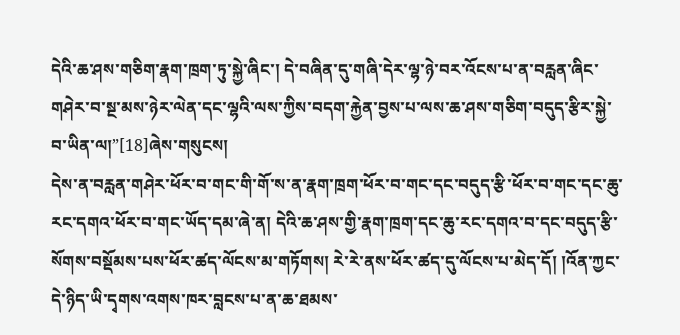དེའི་ཆ་ཤས་གཅིག་རྣག་ཁྲག་ཏུ་སྐྱེ་ཞིང་། དེ་བཞིན་དུ་གཞི་དེར་ལྷ་ཉེ་བར་འོངས་པ་ན་བརླན་ཞིང་གཤེར་བ་སྔ་མས་ཉེར་ལེན་དང་ལྷའི་ལས་ཀྱིས་བདག་རྐྱེན་བྱས་པ་ལས་ཆ་ཤས་གཅིག་བདུད་རྩིར་སྐྱེ་བ་ཡིན་ལ།”[18]ཞེས་གསུངས།
དེས་ན་བརླན་གཤེར་ཕོར་བ་གང་གི་གོ་ས་ན་རྣག་ཁྲག་ཕོར་བ་གང་དང་བདུད་རྩི་ཕོར་བ་གང་དང་ཆུ་རང་དགའ་ཕོར་བ་གང་ཡོད་དམ་ཞེ་ན། དེའི་ཆ་ཤས་གྱི་རྣག་ཁྲག་དང་ཆུ་རང་དགའ་བ་དང་བདུད་རྩི་སོགས་བསྡོམས་པས་ཕོར་ཚད་ལོངས་མ་གཏོགས། རེ་རེ་ནས་ཕོར་ཚད་དུ་ལོངས་པ་མེད་དོ། །འོན་ཀྱང་དེ་ཉིད་ཡི་དྭགས་འགས་ཁར་བླངས་པ་ན་ཆ་ཐམས་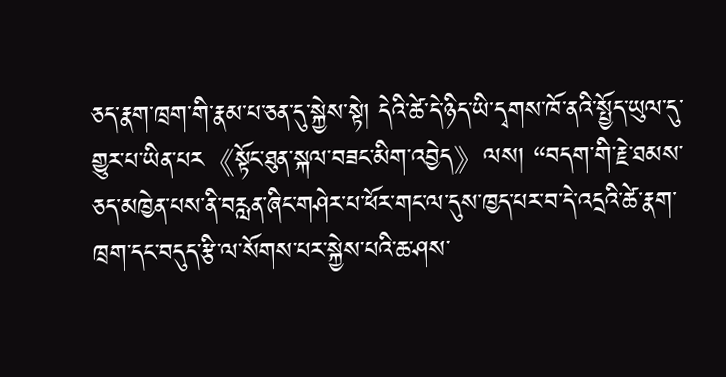ཅད་རྣག་ཁྲག་གི་རྣམ་པ་ཅན་དུ་སྐྱེས་སྟེ། དེའི་ཚེ་དེ་ཉིད་ཡི་དྭགས་ཁོ་ནའི་སྤྱོད་ཡུལ་དུ་གྱུར་པ་ཡིན་པར《སྟོང་ཐུན་སྐལ་བཟང་མིག་འབྱེད》ལས། “བདག་གི་རྗེ་ཐམས་ཅད་མཁྱེན་པས་ནི་བརླན་ཞིང་གཤེར་པ་ཕོར་གང་ལ་དུས་ཁྱད་པར་བ་དེ་འདྲའི་ཚེ་རྣག་ཁྲག་དང་བདུད་རྩི་ལ་སོགས་པར་སྐྱེས་པའི་ཆ་ཤས་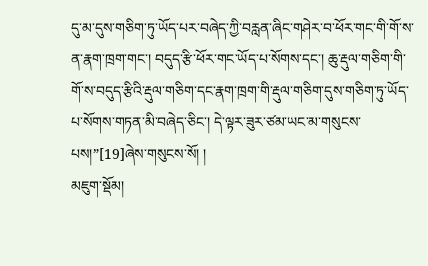དུ་མ་དུས་གཅིག་ཏུ་ཡོད་པར་བཞེད་ཀྱི་བརླན་ཞིང་གཤེར་བ་ཕོར་གང་གི་གོ་ས་ན་རྣག་ཁྲག་གང་། བདུད་རྩི་ཕོར་གང་ཡོད་པ་སོགས་དང་། ཆུ་རྡུལ་གཅིག་གི་གོ་ས་བདུད་རྩིའི་རྡུལ་གཅིག་དང་རྣག་ཁྲག་གི་རྡུལ་གཅིག་དུས་གཅིག་ཏུ་ཡོད་པ་སོགས་གཏན་མི་བཞེད་ཅིང་། དེ་ལྟར་ཟུར་ཙམ་ཡང་མ་གསུངས་པས།”[19]ཞེས་གསུངས་སོ། །
མཇུག་སྡོམ།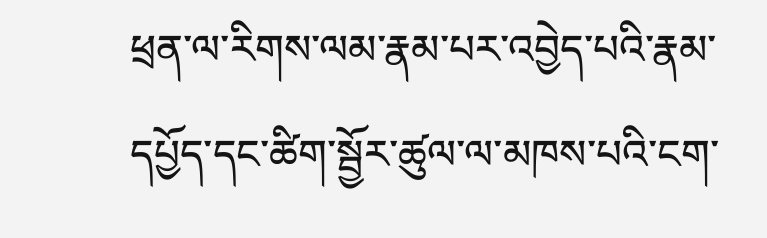ཕྲན་ལ་རིགས་ལམ་རྣམ་པར་འབྱེད་པའི་རྣམ་དཔྱོད་དང་ཚིག་སྦྱོར་ཚུལ་ལ་མཁས་པའི་ངག་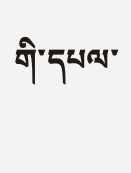གི་དཔལ་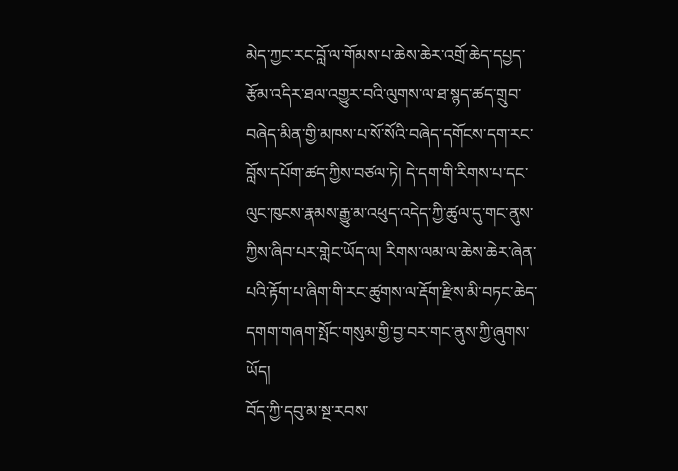མེད་ཀྱང་རང་བློ་ལ་གོམས་པ་ཆེས་ཆེར་འགྲོ་ཆེད་དཔྱད་རྩོམ་འདིར་ཐལ་འགྱུར་བའི་ལུགས་ལ་ཐ་སྙད་ཚད་གྲུབ་བཞེད་མིན་གྱི་མཁས་པ་སོ་སོའི་བཞེད་དགོངས་དག་རང་བློས་དཔོག་ཚད་ཀྱིས་བཙལ་ཏེ། དེ་དག་གི་རིགས་པ་དང་ལུང་ཁུངས་རྣམས་རྒྱུ་མ་འཕུད་འདེད་ཀྱི་ཚུལ་དུ་གང་ནུས་ཀྱིས་ཞིབ་པར་གླེང་ཡོད་ལ། རིགས་ལམ་ལ་ཆེས་ཆེར་ཞེན་པའི་རྟོག་པ་ཞིག་གི་རང་ཚུགས་ལ་རྡོག་རྫིས་མི་བཏང་ཆེད་དགག་གཞག་སྤོང་གསུམ་གྱི་བྱ་བར་གང་ནུས་ཀྱི་ཞུགས་ཡོད།
བོད་ཀྱི་དབུ་མ་སྔ་རབས་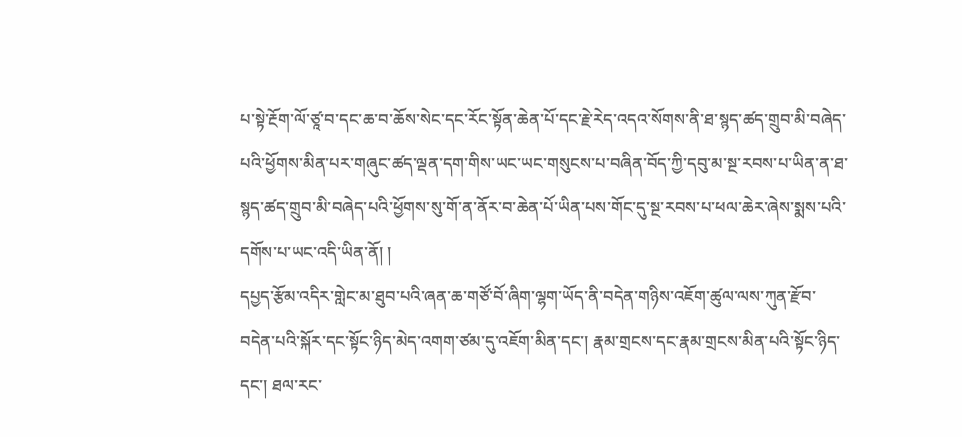པ་སྟེ་རྔོག་ལོ་ཙཱ་བ་དང་ཆ་བ་ཆོས་སེང་དང་རོང་སྟོན་ཆེན་པོ་དང་རྗེ་རེད་འདའ་སོགས་ནི་ཐ་སྙད་ཚད་གྲུབ་མི་བཞེད་པའི་ཕྱོགས་མིན་པར་གཞུང་ཚད་ལྡན་དག་གིས་ཡང་ཡང་གསུངས་པ་བཞིན་བོད་ཀྱི་དབུ་མ་སྔ་རབས་པ་ཡིན་ན་ཐ་སྙད་ཚད་གྲུབ་མི་བཞེད་པའི་ཕྱོགས་སུ་གོ་ན་ནོར་བ་ཆེན་པོ་ཡིན་པས་གོང་དུ་སྔ་རབས་པ་ཕལ་ཆེར་ཞེས་སྨས་པའི་དགོས་པ་ཡང་འདི་ཡིན་ནོ། །
དཔྱད་རྩོམ་འདིར་གླེང་མ་ཐུབ་པའི་ཞན་ཆ་གཙོ་བོ་ཞིག་ལྷག་ཡོད་ནི་བདེན་གཉིས་འཇོག་ཚུལ་ལས་ཀུན་རྫོབ་བདེན་པའི་སྐོར་དང་སྟོང་ཉིད་མེད་འགག་ཙམ་དུ་འཇོག་མིན་དང་། རྣམ་གྲངས་དང་རྣམ་གྲངས་མིན་པའི་སྟོང་ཉིད་དང་། ཐལ་རང་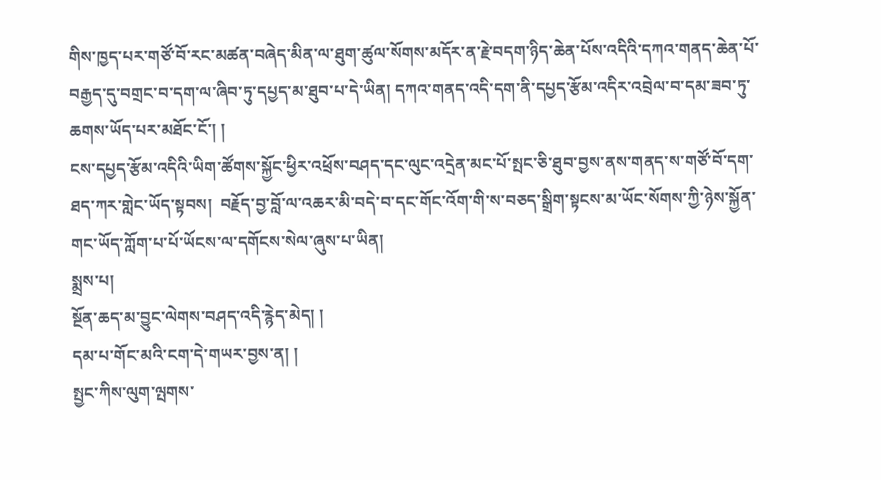གིས་ཁྱད་པར་གཙོ་བོ་རང་མཚན་བཞེད་མིན་ལ་ཐུག་ཚུལ་སོགས་མདོར་ན་རྗེ་བདག་ཉིད་ཆེན་པོས་འདིའི་དཀའ་གནད་ཆེན་པོ་བརྒྱད་དུ་བགྲང་བ་དག་ལ་ཞིབ་ཏུ་དཔྱད་མ་ཐུབ་པ་དེ་ཡིན། དཀའ་གནད་འདི་དག་ནི་དཔྱད་རྩོམ་འདིར་འབྲེལ་བ་དམ་ཟབ་ཏུ་ཆགས་ཡོད་པར་མཐོང་ངོ་། །
ངས་དཔྱད་རྩོམ་འདིའི་ཡིག་ཚོགས་སྐྱོང་ཕྱིར་འཕྲོས་བཤད་དང་ལུང་འདྲེན་མང་པོ་སྤང་ཅི་ཐུབ་བྱས་ནས་གནད་ས་གཙོ་བོ་དག་ཐད་ཀར་གླེང་ཡོད་སྟབས།  བརྗོད་བྱ་བློ་ལ་འཆར་མི་བདེ་བ་དང་གོང་འོག་གི་ས་བཅད་སྒྲིག་སྟངས་མ་ཡོང་སོགས་ཀྱི་ཉེས་སྐྱོན་གང་ཡོད་ཀློག་པ་པོ་ཡོངས་ལ་དགོངས་སེལ་ཞུས་པ་ཡིན།
སྨྲས་པ།
སྔོན་ཆད་མ་བྱུང་ལེགས་བཤད་འདི་རྙེད་མེད། །
དམ་པ་གོང་མའི་ངག་དེ་གཡར་བྱས་ན། །
སྤྱང་ཀིས་ལུག་ལྤགས་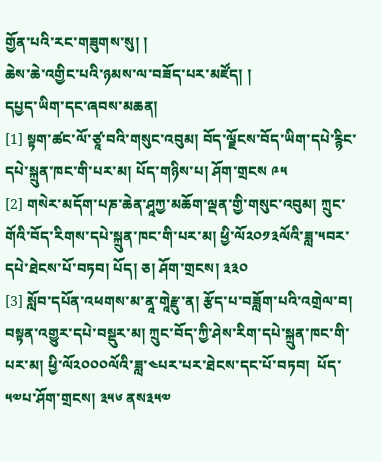གྱོན་པའི་རང་གཟུགས་སུ། །
ཆེས་ཆེ་འགྱིང་པའི་ཉམས་ལ་བཟོད་པར་མཛོད། །
དཔྱད་ཡིག་དང་ཞབས་མཆན།
[1] སྟག་ཚང་ལོ་ཙཱ་བའི་གསུང་འབུམ། བོད་ལྗོངས་བོད་ཡིག་དཔེ་རྙིང་དཔེ་སྐྲུན་ཁང་གི་པར་མ། པོད་གཉིས་པ། ཤོག་གྲངས ༩༥
[2] གསེར་མདོག་པཎ་ཆེན་ཤཱཀྱ་མཆོག་ལྡན་གྱི་གསུང་འབུམ། ཀྲུང་གོའི་བོད་རིགས་དཔེ་སྐྲུན་ཁང་གི་པར་མ། ཕྱི་ལོ༢༠༡༣ལོའི་ཟླ་༥བར་དཔེ་ཐེངས་པོ་བཏབ། པོད། ཅ། ཤོག་གྲངས། ༣༣༠
[3] སློབ་དཔོན་འཕགས་མ་ནཱ་གཱེརྫུ་ན། རྩོད་པ་བཟློག་པའི་འགྲེལ་བ། བསྟན་འགྱུར་དཔེ་བསྡུར་མ། ཀྲུང་བོད་ཀྱི་ཤེས་རིག་དཔེ་སྐྲུན་ཁང་གི་པར་མ། ཕྱི་ལོ༢༠༠༠ལོའི་ཟླ་༤པར་པར་ཐེངས་དང་པོ་བཏབ།  པོད་༥༧པ་ཤོག་གྲངས། ༣༥༦ ནས༣༥༧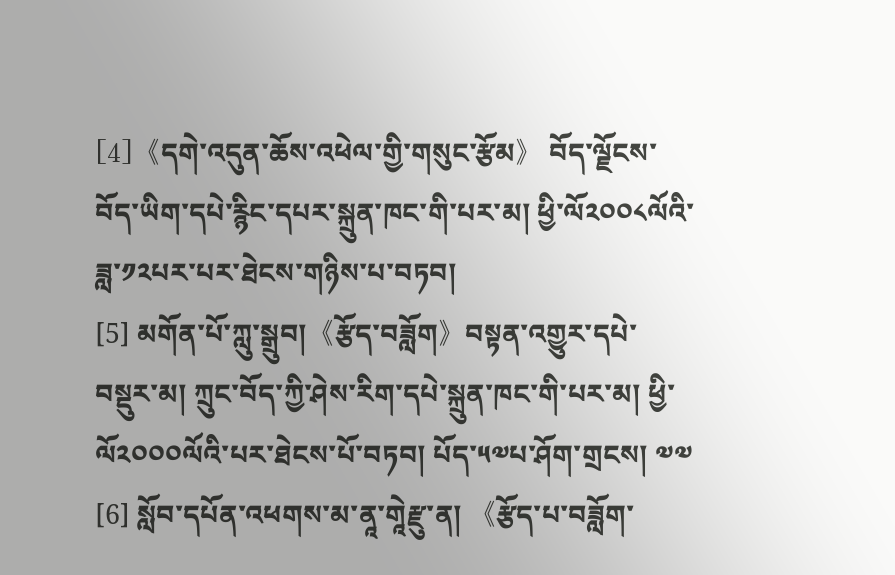[4]《དགེ་འདུན་ཆོས་འཕེལ་གྱི་གསུང་རྩོམ》 བོད་ལྗོངས་བོད་ཡིག་དཔེ་རྙིང་དཔར་སྐྲུན་ཁང་གི་པར་མ། ཕྱི་ལོ༢༠༠༨ལོའི་ཟླ་༡༢པར་པར་ཐེངས་གཉིས་པ་བཏབ།
[5] མགོན་པོ་ཀླུ་སྒྲུབ།《རྩོད་བཟློག》བསྟན་འགྱུར་དཔེ་བསྡུར་མ། ཀྲུང་བོད་ཀྱི་ཤེས་རིག་དཔེ་སྐྲུན་ཁང་གི་པར་མ། ཕྱི་ལོ༢༠༠༠ལོའི་པར་ཐེངས་པོ་བཏབ། པོད་༥༧པ་ཤོག་གྲངས། ༧༧
[6] སློབ་དཔོན་འཕགས་མ་ནཱ་གཱེརྫུ་ན། 《རྩོད་པ་བཟློག་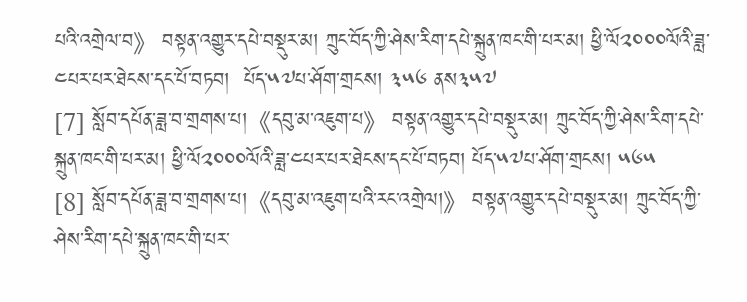པའི་འགྲེལ་བ》 བསྟན་འགྱུར་དཔེ་བསྡུར་མ། ཀྲུང་བོད་ཀྱི་ཤེས་རིག་དཔེ་སྐྲུན་ཁང་གི་པར་མ། ཕྱི་ལོ༢༠༠༠ལོའི་ཟླ་༤པར་པར་ཐེངས་དང་པོ་བཏབ།  པོད་༥༧པ་ཤོག་གྲངས། ༣༥༦ ནས༣༥༧
[7] སློབ་དཔོན་ཟླ་བ་གྲགས་པ།《དབུ་མ་འཇུག་པ》 བསྟན་འགྱུར་དཔེ་བསྡུར་མ། ཀྲུང་བོད་ཀྱི་ཤེས་རིག་དཔེ་སྐྲུན་ཁང་གི་པར་མ། ཕྱི་ལོ༢༠༠༠ལོའི་ཟླ་༤པར་པར་ཐེངས་དང་པོ་བཏབ། པོད་༥༧པ་ཤོག་གྲངས། ༥༦༥
[8] སློབ་དཔོན་ཟླ་བ་གྲགས་པ།《དབུ་མ་འཇུག་པའི་རང་འགྲེལ།》 བསྟན་འགྱུར་དཔེ་བསྡུར་མ། ཀྲུང་བོད་ཀྱི་ཤེས་རིག་དཔེ་སྐྲུན་ཁང་གི་པར་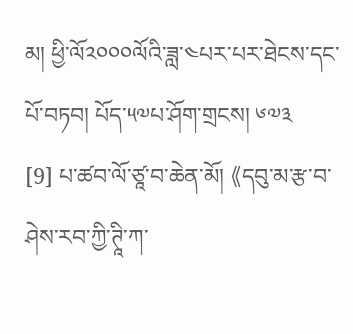མ། ཕྱི་ལོ༢༠༠༠ལོའི་ཟླ་༤པར་པར་ཐེངས་དང་པོ་བཏབ། པོད་༥༧པ་ཤོག་གྲངས། ༦༧༣
[9] པ་ཚབ་ལོ་ཙཱ་བ་ཆེན་མོ། 《དབུ་མ་རྩ་བ་ཤེས་རབ་ཀྱི་ཊཱི་ཀ་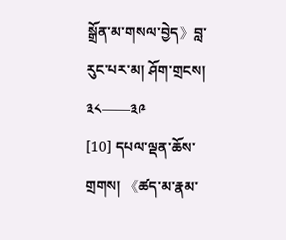སྒྲོན་མ་གསལ་བྱེད》བླ་རུང་པར་མ། ཤོག་གྲངས། ༣༨——༣༩
[10] དཔལ་ལྡན་ཆོས་གྲགས། 《ཚད་མ་རྣམ་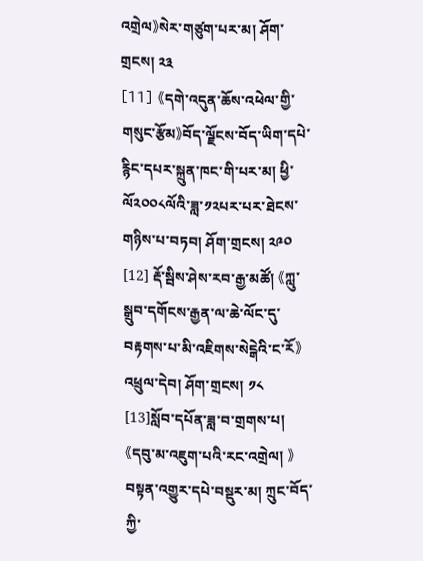འགྲེལ》སེར་གཙུག་པར་མ། ཤོག་གྲངས། ༢༣
[11] 《དགེ་འདུན་ཆོས་འཕེལ་གྱི་གསུང་རྩོམ》བོད་ལྗོངས་བོད་ཡིག་དཔེ་རྙིང་དཔར་སྐྲུན་ཁང་གི་པར་མ། ཕྱི་ལོ༢༠༠༨ལོའི་ཟླ་༡༢པར་པར་ཐེངས་གཉིས་པ་བཏབ། ཤོག་གྲངས། ༢༩༠
[12] རྡོ་སྦིས་ཤེས་རབ་རྒྱ་མཚོ། 《ཀླུ་སྒྲུབ་དགོངས་རྒྱན་ལ་ཆེ་ལོང་དུ་བརྟགས་པ་མི་འཇིགས་སེངྒེའི་ང་རོ》  འཕྲུལ་དེབ། ཤོག་གྲངས། ༡༨
[13]སློབ་དཔོན་ཟླ་བ་གྲགས་པ། 《དབུ་མ་འཇུག་པའི་རང་འགྲེལ། 》བསྟན་འགྱུར་དཔེ་བསྡུར་མ། ཀྲུང་བོད་ཀྱི་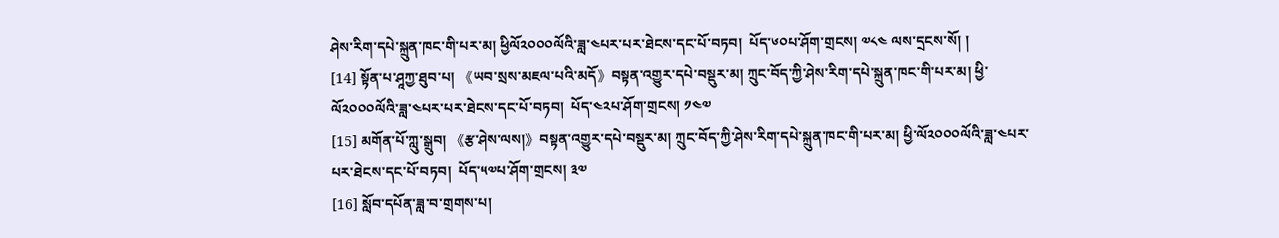ཤེས་རིག་དཔེ་སྐྲུན་ཁང་གི་པར་མ། ཕྱིལོ༢༠༠༠ལོའི་ཟླ་༤པར་པར་ཐེངས་དང་པོ་བཏབ།  པོད་༦༠པ་ཤོག་གྲངས། ༧༨༤ ལས་དྲངས་སོ། །
[14] སྟོན་པ་ཤཱཀྱ་ཐུབ་པ། 《ཡབ་སྲས་མཇལ་པའི་མདོ》བསྟན་འགྱུར་དཔེ་བསྡུར་མ། ཀྲུང་བོད་ཀྱི་ཤེས་རིག་དཔེ་སྐྲུན་ཁང་གི་པར་མ། ཕྱི་ལོ༢༠༠༠ལོའི་ཟླ་༤པར་པར་ཐེངས་དང་པོ་བཏབ།  པོད་༤༢པ་ཤོག་གྲངས། ༡༤༧
[15] མགོན་པོ་ཀླུ་སྒྲུབ། 《རྩ་ཤེས་ལས།》བསྟན་འགྱུར་དཔེ་བསྡུར་མ། ཀྲུང་བོད་ཀྱི་ཤེས་རིག་དཔེ་སྐྲུན་ཁང་གི་པར་མ། ཕྱི་ལོ༢༠༠༠ལོའི་ཟླ་༤པར་པར་ཐེངས་དང་པོ་བཏབ།  པོད་༥༧པ་ཤོག་གྲངས། ༣༧
[16] སློབ་དཔོན་ཟླ་བ་གྲགས་པ།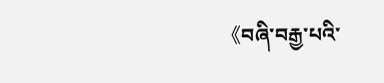《བཞི་བརྒྱ་པའི་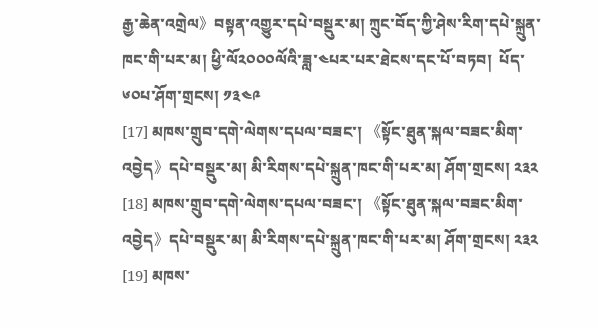རྒྱ་ཆེན་འགྲེལ》བསྟན་འགྱུར་དཔེ་བསྡུར་མ། ཀྲུང་བོད་ཀྱི་ཤེས་རིག་དཔེ་སྐྲུན་ཁང་གི་པར་མ། ཕྱི་ལོ༢༠༠༠ལོའི་ཟླ་༤པར་པར་ཐེངས་དང་པོ་བཏབ།  པོད་༦༠པ་ཤོག་གྲངས། ༡༣༤༩
[17] མཁས་གྲུབ་དགེ་ལེགས་དཔལ་བཟང་། 《སྟོང་ཐུན་སྐལ་བཟང་མིག་འབྱེད》དཔེ་བསྡུར་མ། མི་རིགས་དཔེ་སྐྲུན་ཁང་གི་པར་མ། ཤོག་གྲངས། ༢༣༢
[18] མཁས་གྲུབ་དགེ་ལེགས་དཔལ་བཟང་། 《སྟོང་ཐུན་སྐལ་བཟང་མིག་འབྱེད》དཔེ་བསྡུར་མ། མི་རིགས་དཔེ་སྐྲུན་ཁང་གི་པར་མ། ཤོག་གྲངས། ༢༣༢
[19] མཁས་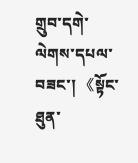གྲུབ་དགེ་ལེགས་དཔལ་བཟང་། 《སྟོང་ཐུན་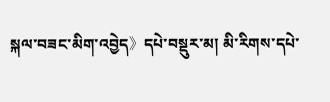སྐལ་བཟང་མིག་འབྱེད》དཔེ་བསྡུར་མ། མི་རིགས་དཔེ་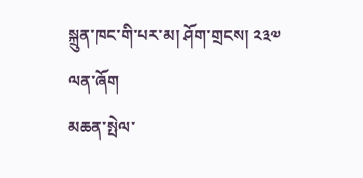སྐྲུན་ཁང་གི་པར་མ། ཤོག་གྲངས། ༢༣༧
ལན་ཞོག
མཆན་སྤེལ་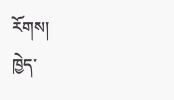རོགས།
ཁྱེད་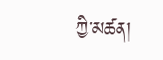ཀྱི་མཚན།